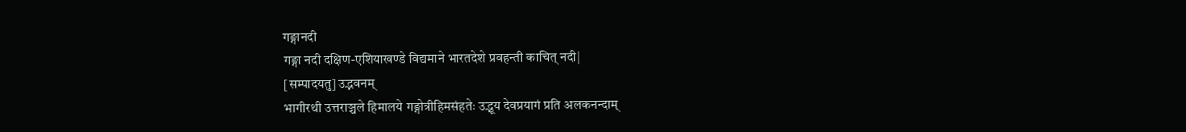गङ्गानदी
गङ्गा नदी दक्षिण-एशियाखण्डे विद्यमाने भारतदेशे प्रवहन्ती काचित् नदी|
[सम्पादयतु] उद्भवनम्
भागीरथी उत्तराञ्चले हिमालये गङ्गोत्रीहिमसंहतेः उद्भूय देवप्रयागं प्रति अलकनन्दाम्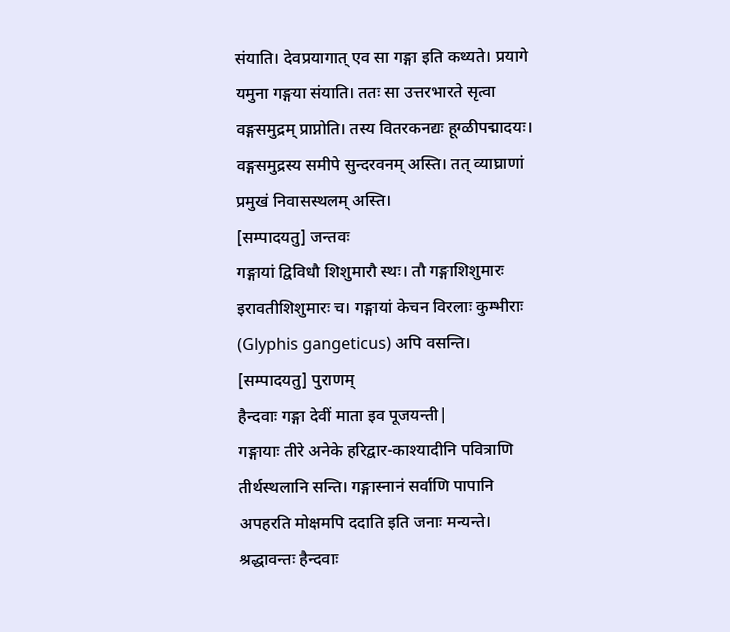संयाति। देवप्रयागात् एव सा गङ्गा इति कथ्यते। प्रयागे यमुना गङ्गया संयाति। ततः सा उत्तरभारते सृत्वा वङ्गसमुद्रम् प्राप्नोति। तस्य वितरकनद्यः हूग्ळीपद्मादयः। वङ्गसमुद्रस्य समीपे सुन्दरवनम् अस्ति। तत् व्याघ्राणां प्रमुखं निवासस्थलम् अस्ति।
[सम्पादयतु] जन्तवः
गङ्गायां द्विविधौ शिशुमारौ स्थः। तौ गङ्गाशिशुमारः इरावतीशिशुमारः च। गङ्गायां केचन विरलाः कुम्भीराः (Glyphis gangeticus) अपि वसन्ति।
[सम्पादयतु] पुराणम्
हैन्दवाः गङ्गा देवीं माता इव पूजयन्ती|
गङ्गायाः तीरे अनेके हरिद्वार-काश्यादीनि पवित्राणि तीर्थस्थलानि सन्ति। गङ्गास्नानं सर्वाणि पापानि अपहरति मोक्षमपि ददाति इति जनाः मन्यन्ते। श्रद्धावन्तः हैन्दवाः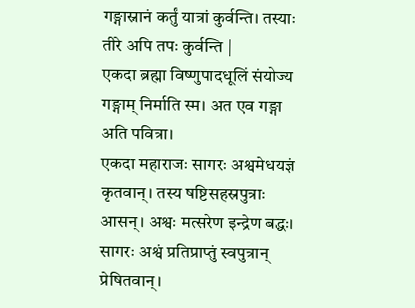गङ्गास्नानं कर्तुं यात्रां कुर्वन्ति। तस्याः तीरे अपि तपः कुर्वन्ति |
एकदा ब्रह्मा विष्णुपादधूलिं संयोज्य गङ्गाम् निर्माति स्म। अत एव गङ्गा अति पवित्रा।
एकदा महाराजः सागरः अश्वमेधयज्ञं कृतवान्। तस्य षष्टिसहस्रपुत्राः आसन्। अश्वः मत्सरेण इन्द्रेण बद्धः। सागरः अश्वं प्रतिप्राप्तुं स्वपुत्रान् प्रेषितवान्।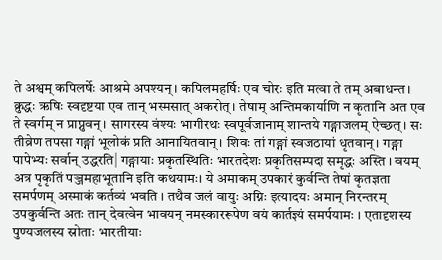ते अश्वम् कपिलर्षेः आश्रमे अपश्यन्। कपिलमहर्षिः एव चोरः इति मत्वा ते तम् अबाधन्त। क्रुद्धः ऋषिः स्वदृष्टया एव तान् भस्मसात् अकरोत्। तेषाम् अन्तिमकार्याणि न कृतानि अत एव ते स्वर्गम् न प्राप्नुवन्। सागरस्य वंश्यः भागीरथः स्वपूर्वजानाम् शान्तये गङ्गाजलम् ऐच्छत्। सः तीव्रेण तपसा गङ्गां भूलोकं प्रति आनायितवान्। शिवः तां गङ्गां स्वजठायां धृतवान्। गङ्गा पापेभ्यः सर्वान् उद्धरति| गङ्गायाः प्रकृतस्थितिः भारतदेशः प्रकृतिसम्पदा समृद्धः अस्ति । वयम् अत्र पृकृतिं पञ्जमहाभूतानि इति कथयामः। ये अमाकम् उपकारं कुर्वन्ति तेषां कृतज्ञता समर्पणम् अस्माकं कर्तव्यं भवति । तथैव जलं वायुः अग्निः इत्यादयः अमान् निरन्तरम् उपकुर्वन्ति अतः तान् देवत्वेन भावयन् नमस्काररूपेण वयं कार्तज्ञ्यं समर्पयामः । एतादृशस्य पुण्यजलस्य स्रोताः भारतीयाः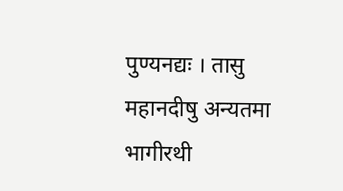पुण्यनद्यः । तासु महानदीषु अन्यतमा भागीरथी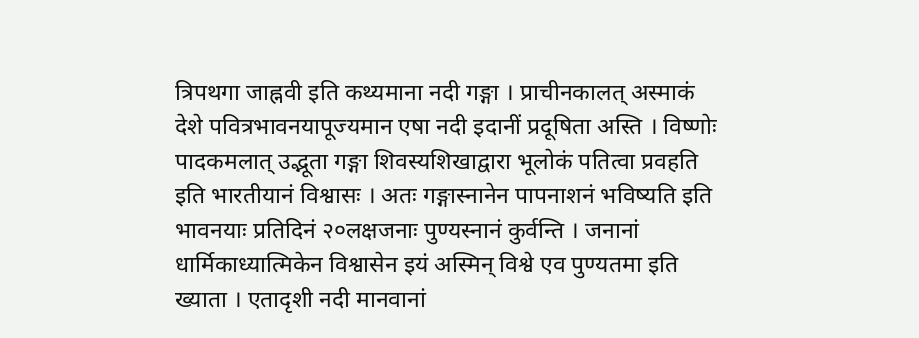त्रिपथगा जाह्नवी इति कथ्यमाना नदी गङ्गा । प्राचीनकालत् अस्माकं देशे पवित्रभावनयापूज्यमान एषा नदी इदानीं प्रदूषिता अस्ति । विष्णोः पादकमलात् उद्भूता गङ्गा शिवस्यशिखाद्वारा भूलोकं पतित्वा प्रवहति इति भारतीयानं विश्वासः । अतः गङ्गास्नानेन पापनाशनं भविष्यति इति भावनयाः प्रतिदिनं २०लक्षजनाः पुण्यस्नानं कुर्वन्ति । जनानां धार्मिकाध्यात्मिकेन विश्वासेन इयं अस्मिन् विश्वे एव पुण्यतमा इति ख्याता । एतादृशी नदी मानवानां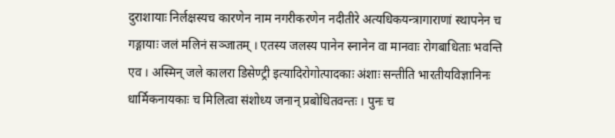दुराशायाः निर्लक्षस्यच कारणेन नाम नगरीकरणेन नदीतीरे अत्यधिकयन्त्रागाराणां स्थापनेन च गङ्गायाः जलं मलिनं सञ्जातम् । एतस्य जलस्य पानेन स्नानेन वा मानवाः रोगबाधिताः भवन्ति एव । अस्मिन् जले कालरा डिसेण्ट्री इत्यादिरोगोत्पादकाः अंशाः सन्तीति भारतीयविज्ञानिनः धार्मिकनायकाः च मिलित्वा संशोध्य जनान् प्रबोधितवन्तः । पुनः च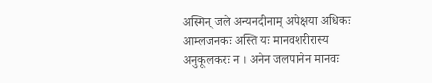अस्मिन् जले अन्यनदीनाम् अपेक्षया अधिकः आम्लजनकः अस्ति यः मानवशरीरास्य अनुकूलकरः न । अनेन जलपानेन मानवः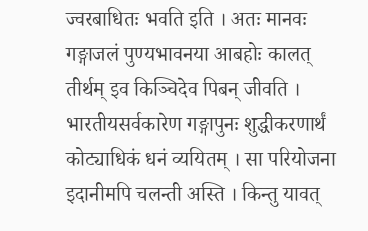ज्वरबाधितः भवति इति । अतः मानवः गङ्गाजलं पुण्यभावनया आबहोः कालत् तीर्थम् इव किञ्चिदेव पिबन् जीवति । भारतीयसर्वकारेण गङ्गापुनः शुद्धीकरणार्थं कोट्याधिकं धनं व्ययितम् । सा परियोजना इदानीमपि चलन्ती अस्ति । किन्तु यावत्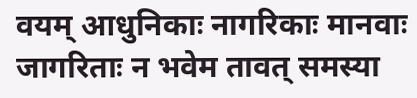वयम् आधुनिकाः नागरिकाः मानवाः जागरिताः न भवेम तावत् समस्या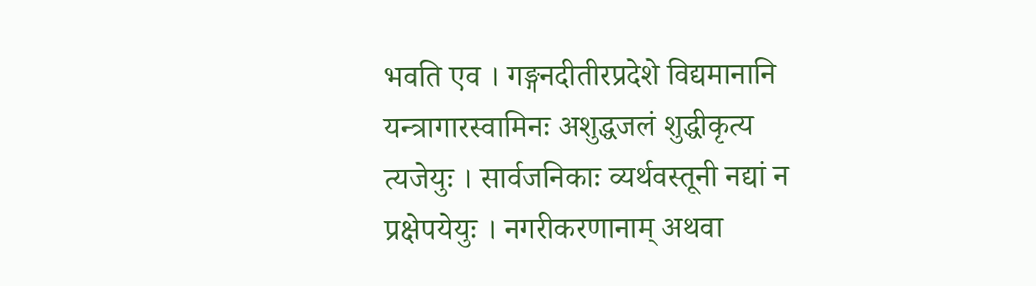भवति एव । गङ्गनदीतीरप्रदेशे विद्यमानानि यन्त्रागारस्वामिनः अशुद्धजलं शुद्धीकृत्य त्यजेयुः । सार्वजनिकाः व्यर्थवस्तूनी नद्यां न प्रक्षेपयेयुः । नगरीकरणानाम् अथवा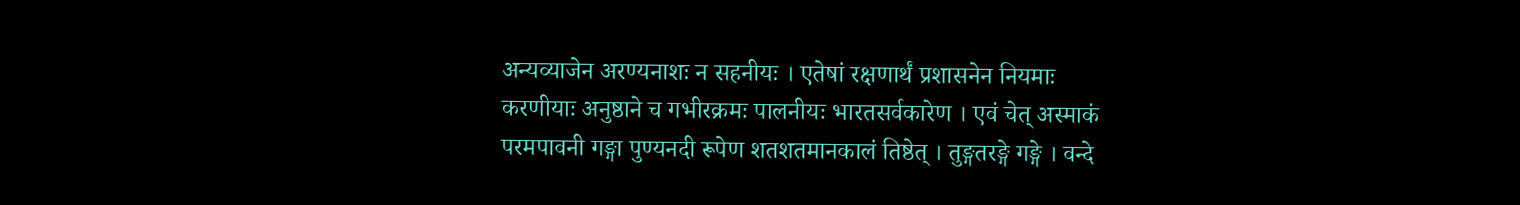अन्यव्याजेन अरण्यनाशः न सहनीयः । एतेषां रक्षणार्थं प्रशासनेन नियमाः करणीयाः अनुष्ठाने च गभीरक्रमः पालनीयः भारतसर्वकारेण । एवं चेत् अस्माकं परमपावनी गङ्गा पुण्यनदी रूपेण शतशतमानकालं तिष्ठेत् । तुङ्गतरङ्गे गङ्गे । वन्दे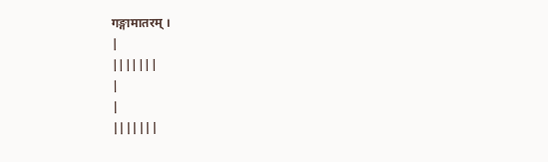गङ्गामातरम् ।
|
|||||||
|
|
|||||||